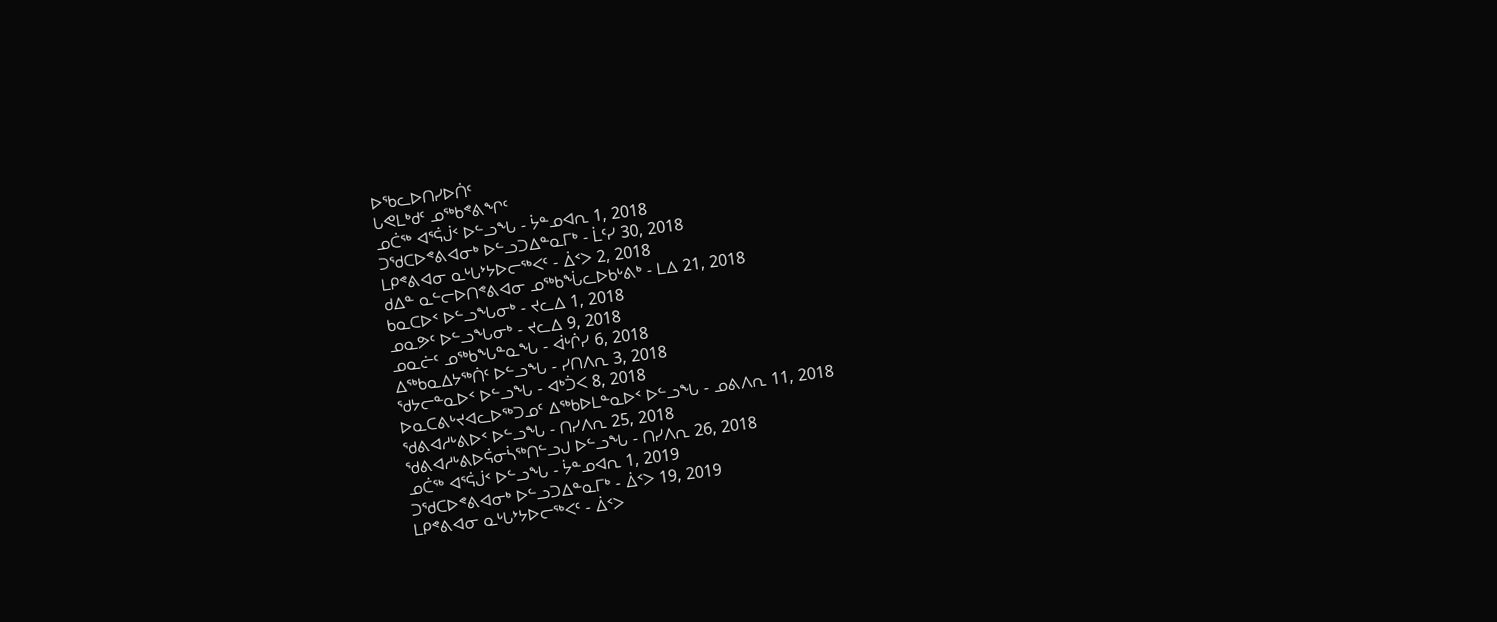ᐅᖃᓚᐅᑎᓯᐅᑏᑦ
ᒐᕙᒪᒃᑯᑦ ᓄᖅᑲᕝᕕᖏᑦ
ᓄᑖᖅ ᐊᕐᕌᒎᑉ ᐅᓪᓗᖓ - ᔮᓐᓄᐊᕆ 1, 2018
ᑐᖁᑕᐅᕝᕕᐊᓂᒃ ᐅᓪᓗᑐᐃᓐᓇᒥᒃ - ᒫᑦᓯ 30, 2018
ᒪᑭᕝᕕᐊᓂ ᓇᒡᒐᔾᔭᐅᓕᖅᐸᑦ - ᐄᑉᐳ 2, 2018
ᑯᐃᓐ ᓇᓪᓕᐅᑎᕝᕕᐊᓂ ᓄᖅᑲᖔᓚᐅᑲᒡᕕᒃ - ᒪᐃ 21, 2018
ᑲᓇᑕᐅᑉ ᐅᓪᓗᖓᓂᒃ - ᔪᓚᐃ 1, 2018
ᓄᓇᕗᑦ ᐅᓪᓗᖓᓂᒃ - ᔪᓚᐃ 9, 2018
ᓄᓇᓖᑦ ᓄᖅᑲᖓᓐᓇᖓ - ᐋᒡᒌᓯ 6, 2018
ᐃᖅᑲᓇᐃᔭᖅᑏᑦ ᐅᓪᓗᖓ - ᓯᑎᐱᕆ 3, 2018
ᖁᔭᓕᓐᓇᐅᑉ ᐅᓪᓗᖓ - ᐊᒃᑑᐸ 8, 2018
ᐅᓇᑕᕕᒡᔪᐊᓚᐅᖅᑐᓄᑦ ᐃᖅᑲᐅᒪᓐᓇᐅᑉ ᐅᓪᓗᖓ - ᓄᕕᐱᕆ 11, 2018
ᖁᕕᐊᓱᒡᕕᐅᑉ ᐅᓪᓗᖓ - ᑎᓯᐱᕆ 25, 2018
ᖁᕕᐊᓱᒡᕕᐅᕌᓂᓵᖅᑎᓪᓗᒍ ᐅᓪᓗᖓ - ᑎᓯᐱᕆ 26, 2018
ᓄᑖᖅ ᐊᕐᕌᒎᑉ ᐅᓪᓗᖓ - ᔮᓐᓄᐊᕆ 1, 2019
ᑐᖁᑕᐅᕝᕕᐊᓂᒃ ᐅᓪᓗᑐᐃᓐᓇᒥᒃ - ᐄᑉᐳ 19, 2019
ᒪᑭᕝᕕᐊᓂ ᓇᒡᒐᔾᔭᐅᓕᖅᐸᑦ - ᐄᑉᐳ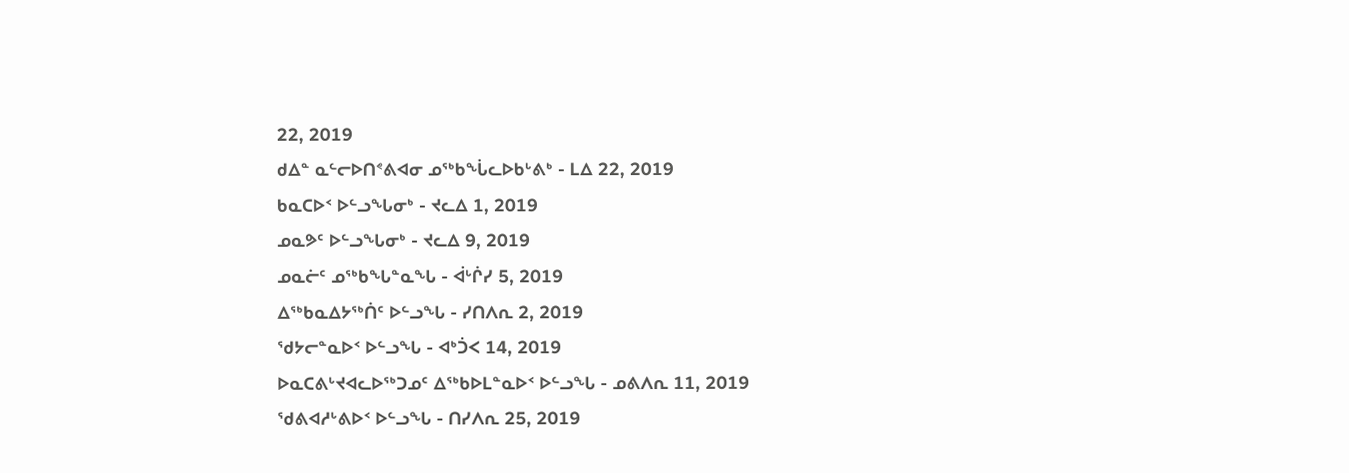22, 2019
ᑯᐃᓐ ᓇᓪᓕᐅᑎᕝᕕᐊᓂ ᓄᖅᑲᖔᓚᐅᑲᒡᕕᒃ - ᒪᐃ 22, 2019
ᑲᓇᑕᐅᑉ ᐅᓪᓗᖓᓂᒃ - ᔪᓚᐃ 1, 2019
ᓄᓇᕗᑦ ᐅᓪᓗᖓᓂᒃ - ᔪᓚᐃ 9, 2019
ᓄᓇᓖᑦ ᓄᖅᑲᖓᓐᓇᖓ - ᐋᒡᒌᓯ 5, 2019
ᐃᖅᑲᓇᐃᔭᖅᑏᑦ ᐅᓪᓗᖓ - ᓯᑎᐱᕆ 2, 2019
ᖁᔭᓕᓐᓇᐅᑉ ᐅᓪᓗᖓ - ᐊᒃᑑᐸ 14, 2019
ᐅᓇᑕᕕᒡᔪᐊᓚᐅᖅᑐᓄᑦ ᐃᖅᑲᐅᒪᓐᓇᐅᑉ ᐅᓪᓗᖓ - ᓄᕕᐱᕆ 11, 2019
ᖁᕕᐊᓱᒡᕕᐅᑉ ᐅᓪᓗᖓ - ᑎᓯᐱᕆ 25, 2019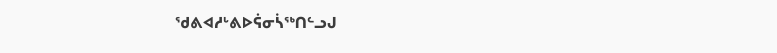ᖁᕕᐊᓱᒡᕕᐅᕌᓂᓵᖅᑎᓪᓗᒍ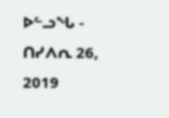ᐅᓪᓗᖓ - ᑎᓯᐱᕆ 26, 2019